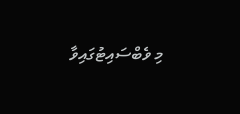މި ވެބްސައިޓުގައިވާ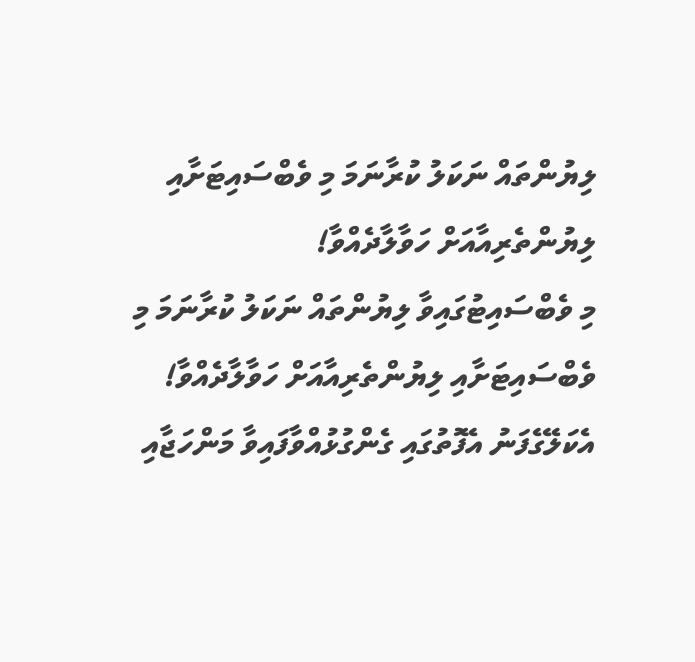ލިޔުންތައް ނަކަލު ކުރާނަމަ މި ވެބްސައިޓަށާއި ލިޔުންތެރިއާއަށް ހަވާލާދެއްވާ!
މި ވެބްސައިޓުގައިވާ ލިޔުންތައް ނަކަލު ކުރާނަމަ މި ވެބްސައިޓަށާއި ލިޔުންތެރިއާއަށް ހަވާލާދެއްވާ!
އެކަލޭގެފަނު އެފޮތުގައި ގެންގުޅުއްވާފައިވާ މަންހަޖާއި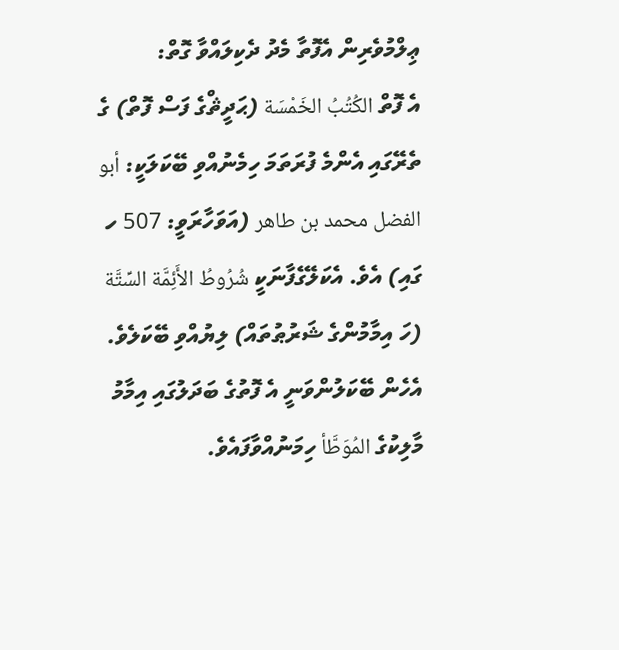ޢިލްމުވެރިން އެފޮތާ މެދު ދެކިލައްވާ ގޮތް:
އެ ފޮތް الكُتُبُ الخَمْسَة (ޙަދީޘްގެ ފަސް ފޮތް) ގެ ތެރޭގައި އެންމެ ފުރަތަމަ ހިމެނުއްވި ބޭކަލަކީ: أبو الفضل محمد بن طاهر (އަވަހާރަވީ: 507 ހ ގައި) އެވެ. އެކަލޭގެފާނަކީ شُرُوطُ الأَئِمَّة السِّتَّة (ހަ އިމާމުންގެ ޝަރުޠުތައް) ލިޔުއްވި ބޭކަލެވެ. އެހެން ބޭކަލުންވަނީ އެ ފޮތުގެ ބަދަލުގައި އިމާމު މާލިކުގެ المُوَطَّأ ހިމަނުއްވާފައެވެ.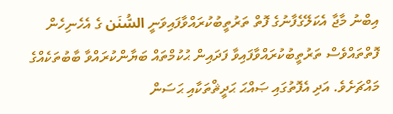އިބްނު މާޖާ އެކަލޭގެފާނުގެ ފޮތް ތަރުތީބުކުރައްވާފައިވަނީ السُّنَن ގެ އެހެނިހެން ފޮތްތައްވެސް ތަރުތީބުކުރައްވާފައިވާ ފަދައިން ޙުކުމްތައް ބަޔާންކުރައްވާ ބާބުތަކެއްގެ މައްޗަށެވެ. އަދި އެފޮތުގައި ޞައްޙަ ޙަދީޘްތަކާއި ޙަސަން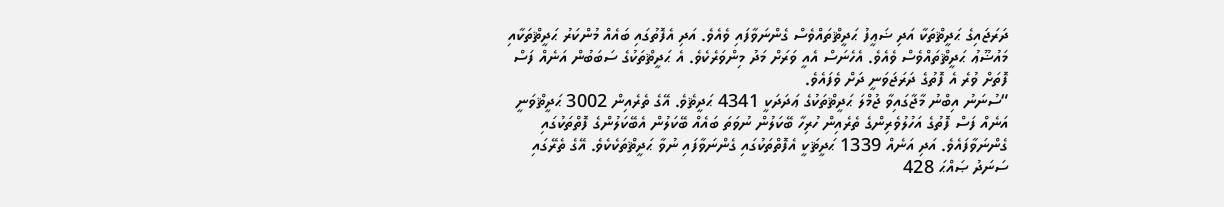ދަރަޖައިގެ ޙަދީޘްތަކާ އަދި ޟަޢީފު ޙަދީޘްތައްވެސް ގެންނަވާފައި ވެއެވެ. އަދި އެފޮތުގައި ބައެއް މުންކަރު ޙަދީޘްތަކާއި މައުޟޫޢު ޙަދީޘްތައްވެސް ވެއެވެ. އެހެނަސް އެއީ ވަރަށް މަދު މިންވަރެކެވެ. އެ ޙަދީޘްތަކުގެ ސަބަބުން އަނެއް ފަސް ފޮތަށް ވުރެ އެ ފޮތުގެ ދަރަޖަވަނީ ދަށް ވެފައެވެ.
“ސުނަނު އިބްނު މާޖާގައިވާ ޖުމްލަ ޙަދީޘްތަކުގެ ޢަދަދަކީ 4341 ޙަދީޘެވެ. އޭގެ ތެރެއިން 3002 ޙަދީޘްވަނީ އަނެއް ފަސް ފޮތުގެ އަހުލުވެރިންގެ ތެރެއިން ހުރިހާ ބޭކަލުން ނުވަތަ ބައެއް ބޭކަލުން އެބޭކަލުންގެ ފޮތްތަކުގައި ގެންނަވާފައެވެ. އަދި އަނެއް 1339 ޙަދީޘަކީ އެފޮތްތަކުގައި ގެންނަވާފައި ނުވާ ޙަދީޘްތަކެކެވެ. އޭގެ ތެރޭގައި  ސަނަދު ޞައްޙަ 428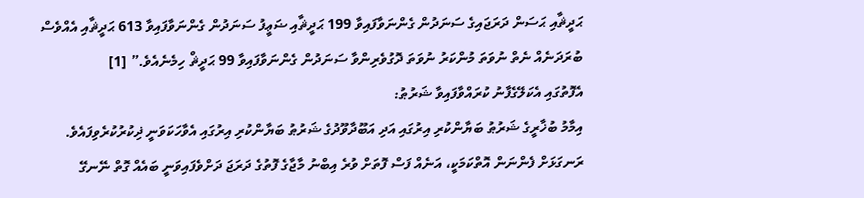ޙަދީޘާއި ޙަސަން ދަރަޖައިގެ ސަނަދުން ގެންނަވާފައިވާ 199 ޙަދީޘާއި ޟަޢީފު ސަނަދުން ގެންނަވާފައިވާ 613 ޙަދީޘާއި އެއްވެސް ބުރަދަނެއް ނެތް ނުވަތަ މުންކަރު ނުވަތަ ދޮގުވެރިންވާ ސަނަދުން ގެންނަވާފައިވާ 99 ޙަދީޘް ހިމެނެއެވެ.” [1]
އެފޮތުގައި އެކަލޭގެފާނު ކުރައްވާފައިވާ ޝަރުޠު:
އިމާމު ބުޚާރީގެ ޝަރުޠު ބަޔާންކުރި އިރުގައި އަދި އަބޫދާވޫދުގެ ޝަރުޠު ބަޔާންކުރި އިރުގައި އެވާހަކަވަނީ ޛިކުރުކުރެވިފައެވެ. ރަނގަޅަށް ފެންނަން އޮތްކަމަކީ، އަނެއް ފަސް ފޮތަށް ވުރެ އިބްނު މާޖާގެ ފޮތުގެ ދަރަޖަ ދަށްވެފައިވަނީ ބައެއް ގޮތް ނޭނގޭ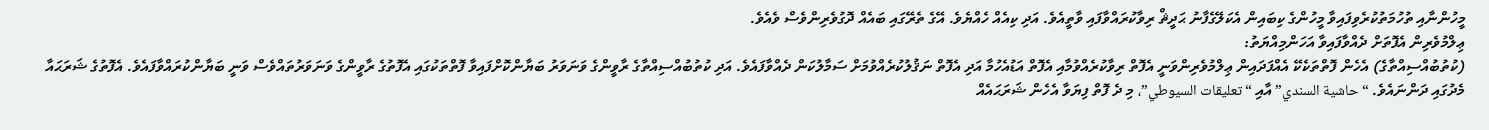މީހުންނާއި ތުހުމަތުކުރެވިފައިވާ މީހުންގެ ކިބައިން އެކަލޭގެފާނު ޙަދީޘް ރިވާކުރައްވާފައި ވާތީއެވެ. އަދި ކިއެއް ހެއްޔެވެ. އޭގެ ތެރޭގައި ބައެއް ދޮގުވެރިންވެސް ވެއެވެ.
ޢިލްމުވެރިން އެފޮތަށް ދެއްވާފައިވާ އަހަންމިއްޔަތު:
(ކުތުބުއްސިއްތާގެ) އެހެން ފޮތްތަކެކޭ އެއްފަދައިން ޢިލްމުވެރިންވަނީ އެފޮތް ރިވާކުރެއްވުމާއި އެފޮތް އަޑުއެހުމާ އަދި އެފޮތް ނަޤުލުކުރެއްވުމަށް ސަމާލުކަން ދެއްވާފައެވެ. އަދި ކުތުބުއްސިއްތާގެ ރާވީންގެ ވަނަވަރު ބަޔާންކޮށްފައިވާ ފޮތްތަކުގައި އެފޮތުގެ ރާވީންގެ ވަނަވަރުތައްވެސް ވަނީ ބަޔާންކުރައްވާފައެވެ. އެފޮތުގެ ޝަރަޙައާ މެދުގައި ދަންނައެވެ. “حاشية السندي” އާއި “تعليقات السيوطي”، މި ދެ ފޮތް ފިޔަވާ އެހެން ޝަރަޙައެއް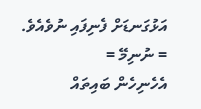އަޅުގަނޑަށް ފެނިފައި ނުވެއެވެ.
= ނުނިމޭ =
އެހެނިހެން ބައިތައް